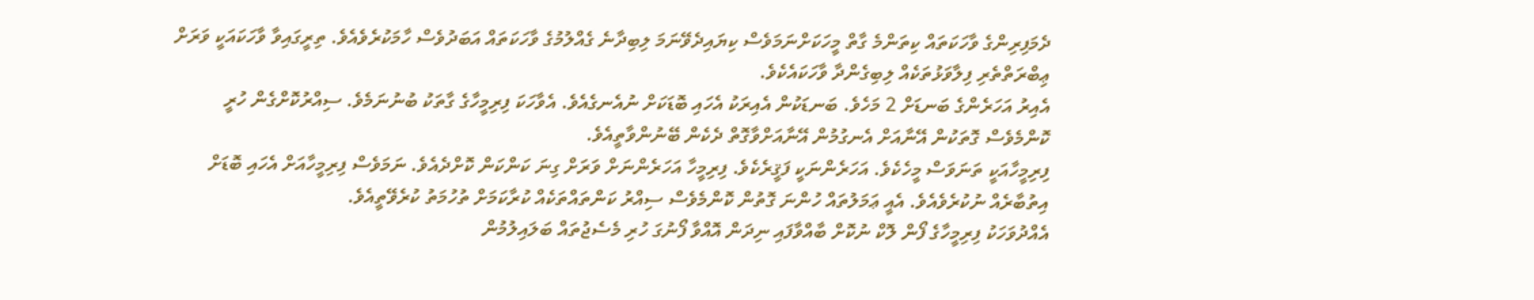ދެމަފިރިންގެ ވާހަކަތައް ކިތަންމެ ގާތް މީހަކަށްނަމަވެސް ކިޔައިދެވޭނަމަ ލިބިދާނެ ގެއްލުމުގެ ވާހަކަތައް އަބަދުވެސް ހާމަކުރެވެއެވެ. ތިރީގައިވާ ވާހަކައަކީ ވަރަށް ޢިބްރަތްތެރި ފިލާވަޅުތަކެއް ލިބިގެންދާ ވާހަކައެކެވެ.
އެއިރު އަހަރެންގެ ބަނޑަށް 2 މަހެވެ. ބަނޑަކުން އެއިރަކު އެހައި ބޮޑަކަށް ނުއެނގެއެވެ. އެވާހަކަ ފިރިމީހާގެ ގާތަކު ބުނުނަމެވެ. ސިއްރުކޮށްގެން ހުރީ ކޮންމެވެސް ގޮތަކުން އޭނާއަށް އެނގުމުން އޭނާއަށްވާގޮތް ދެކެން ބޭނުންވާތީއެވެ.
ފިރިމީހާއަކީ ތަނަވަސް މީހެކެވެ. އަހަރެންނަކީ ފަޤީރެކެވެ. ފިރިމީހާ އަހަރެންނަށް ވަރަށް ގިނަ ކަންކަން ކޮށްދެއެވެ. ނަމަވެސް ފިރިމީހާއަށް އެހައި ބޮޑަށް އިތުބާރެއް ނުކުރެވެއެވެ. އެއީ ޢަމަލުތައް ހުންނަ ގޮތުން ކޮންމެވެސް ސިއްރު ކަންތައްތަކެއް ކުރާކަމަށް ތުހުމަތު ކުރެވޭތީއެވެ.
އެއްދުވަހަކު ފިރިމީހާގެ ފޯން ލޮކް ނުކޮށް ބާއްވާފައި ނިދަން އޮއްވާ ފޯނުގަ ހުރި މެސެޖުތައް ބަލައިލުމުން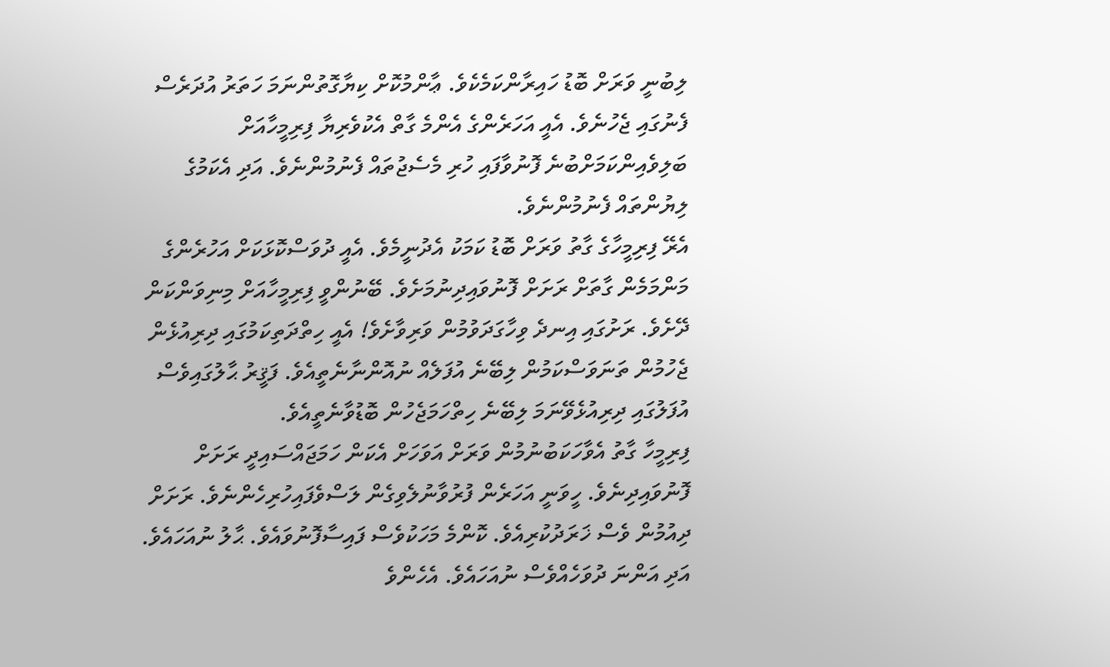ލިބުނީ ވަރަށް ބޮޑު ހައިރާންކަމެކެވެ. ޢާންމުކޮށް ކިޔާގޮތުންނަމަ ހަތަރު އުދަރެސް ފެނުގައި ޖެހުނެވެ. އެއީ އަހަރެންގެ އެންމެ ގާތް އެކުވެރިޔާ ފިރިމީހާއަށް ބަލިވެއިންކަމަށްބުނެ ފޮނުވާފައި ހުރި މެސެޖުތައް ފެނުމުންނެވެ. އަދި އެކަމުގެ ލިޔުންތައް ފެނުމުންނެވެ.
އެރޭ ފިރިމީހާގެ ގާތު ވަރަށް ބޮޑު ކަމަކު އެދުނީމެވެ. އެއީ ދުވަސްކޮޅަކަށް އަހުރެންގެ މަންމަމެން ގާތަށް ރަށަށް ފޮނުވައިދިނުމަށެވެ. ބޭނުންވީ ފިރިމީހާއަށް މިނިވަންކަން ދޭށެވެ. ރަށުގައި އިނދެ ވިހާގަދަވުމުން ވަރިވާށެވެ! އެއީ ހިތްދަތިކަމުގައި ދިރިއުޅެން ޖެހުމުން ތަނަވަސްކަމުން ލިބޭނެ އުފަލެއް ނުއޮންނާނެތީއެވެ. ފަޤީރު ޙާލުގައިވެސް އުފަލުގައި ދިރިއުޅެވޭނަމަ ލިބޭނެ ހިތްހަމަޖެހުން ބޮޑުވާނެތީއެވެ.
ފިރިމީހާ ގާތު އެވާހަކަބުނުމުން ވަރަށް އަވަހަށް އެކަން ހަމަޖައްސައިދީ ރަށަށް ފޮނުވައިދިނެވެ. ހީވަނީ އަހަރެން ފުރުވާނުލެވިގެން ލަސްވެފައިހުރިހެންނެވެ. ރަށަށް ދިއުމުން ވެސް ޚަރަދުކުރިއެވެ. ކޮންމެ މަހަކުވެސް ފައިސާފޮނުވައެވެ. ޙާލު ނުއަހައެވެ. އަދި އަންނަ ދުވަހެއްވެސް ނުއަހައެވެ. އެހެންވެ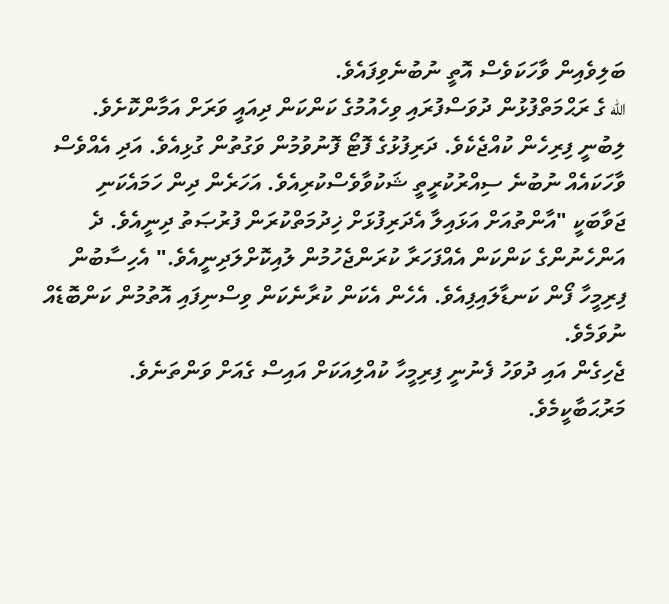ބަލިވެއިން ވާހަކަވެސް އޮތީ ނުބުނެވިފައެވެ.
الله ގެ ރަޙްމަތްފުޅުން ދުވަސްފުރައި ވިހެއުމުގެ ކަންކަން ދިއައީ ވަރަށް އަމާންކޮށެވެ. ލިބުނީ ފިރިހެން ކުއްޖެކެވެ. ދަރިފުޅުގެ ފޮޓޯ ފޮނުވުމުން ވަގުތުން ގުޅިއެވެ. އަދި އެއްވެސް ވާހަކައެއް ނުބުނެ ސިއްރުކުރީތީ ޝަކުވާވެސްކުރިއެވެ. އަހަރެން ދިން ހަމައެކަނި ޖަވާބަކީ "އާންތުއަށް އަޅައިލާ އެދަރިފުޅަށް ޚިދުމަތްކުރަން ފުރުޞަތު ދިނީއެވެ. ދެ އަންހެނުންގެ ކަންކަން އެއްފަހަރާ ކުރަންޖެހުމުން ލުއިކޮށްލަދިނީއެވެ." އެހިސާބުން ފިރިމީހާ ފޯން ކަނޑާލައިފިއެވެ. އެހެން އެކަން ކުރާނެކަން ވިސްނިފައި އޮތުމުން ކަންބޮޑެއް ނުވަމެވެ.
ޖެހިގެން އައި ދުވަހު ފެނުނީ ފިރިމީހާ ކުއްލިއަކަށް އައިސް ގެއަށް ވަންތަނެވެ. މަރުޙަބާކީމެވެ.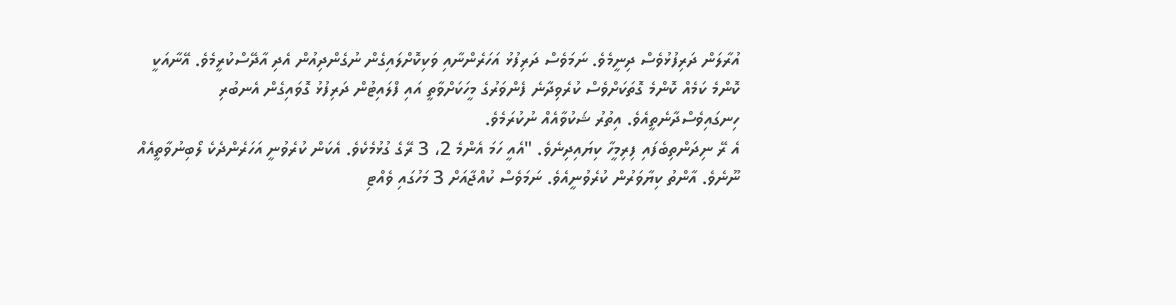އުރާލަން ދަރިފުޅުވެސް ދިނީމެވެ. ނަމަވެސް ދަރިފުޅު އަހަރެންނާއި ވަކިކޮށްލައިގެން ނުގެންދިއުން އެދި އާދޭސްކުރީމެވެ. އޭނާއަކީ ކޮންމެ ކަމެއް ކޮންމެ ގޮތަކަށްވެސް ކުރެވިދާނެ ފެންވަރުގެ މީހަކަށްވާތީ އައި ފްލައިޓުން ދަރިފުޅު ގޮވައިގެން އެނބުރި ހިނގައިވެސްދާނެތީއެވެ. އިތުރު ޝަކުވާއެއް ނުކުރަމެވެ.
އެ ރޭ ނިދަންތިބެފައި ފިރިމީހާ ކިޔައިދިނެވެ. "އެއީ ހަމަ އެންމެ 2، 3 ރޭގެ ގުޅުމެކެވެ. އެކަން ކުރެވުނީ އަހަރެންދެކެ ލޯބިނުވާތީއެއް ނޫނެވެ. އާންތު ކިޔާވަރުން ކުރެވުނީއެވެ. ނަމަވެސް ކުއްޖާއަށް 3 މަހުގައި ވެއްޓި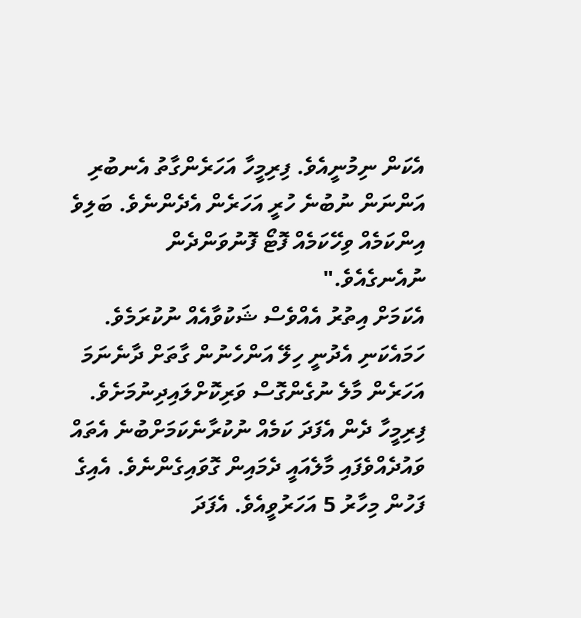އެކަން ނިމުނީއެވެ. ފިރިމީހާ އަހަރެންގާތު އެނބުރި އަންނަން ނުބުނެ ހުރީ އަހަރެން އެދެންނެވެ. ބަލިވެ އިންކަމެއް ވިހޭކަމެއް ފޮޓޯ ފޮނުވަންދެން ނުއެނގެއެވެ."
އެކަމަށް އިތުރު އެއްވެސް ޝަކުވާއެއް ނުކުރަމެވެ. ހަމައެކަނި އެދުނީ ހިލޭ އަންހެނުން ގާތަށް ދާނެނަމަ އަހަރެން މާލެ ނުގެންގޮސް ވަރިކޮށްލައިދިނުމަށެވެ. ފިރިމީހާ ދެން އެފަދަ ކަމެއް ނުކުރާނެކަމަށްބުނެ އެތައް ވައުދެއްވެފައި މާލެއައީ ދެމައިން ގޮވައިގެންނެވެ. އެއިގެ ފަހުން މިހާރު 5 އަހަރުވީއެވެ. އެފަދަ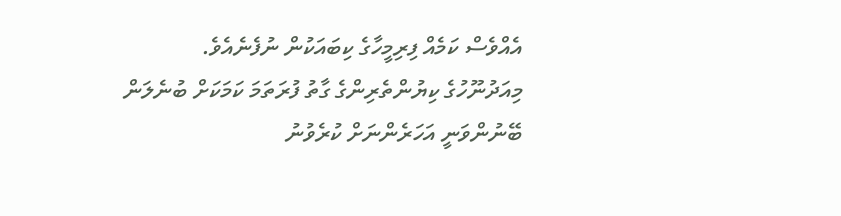އެއްވެސް ކަމެއް ފިރިމީހާގެ ކިބައަކުން ނުފެނެއެވެ.
މިއަދުނޫހުގެ ކިޔުންތެރިންގެ ގާތު ފުރަތަމަ ކަމަކަށް ބުނެލަން ބޭނުންވަނީ އަހަރެންނަށް ކުރެވުނު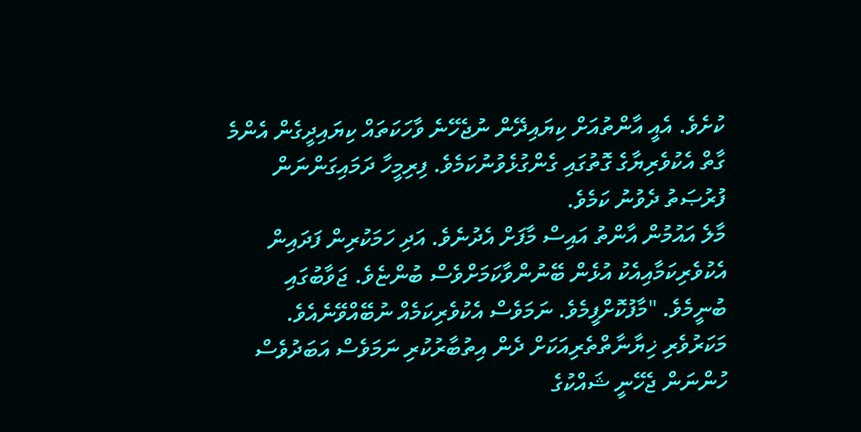ކުށެވެ. އެއީ އާންތުއަށް ކިޔައިދޭން ނުޖެހޭނެ ވާހަކަތައް ކިޔައިދީގެން އެންމެ ގާތް އެކުވެރިޔާގެ ގޮތުގައި ގެންގުޅެވުނުކަމެވެ. ފިރިމީހާ ދަމައިގަންނަން ފުރުޞަތު ދެވުނު ކަމެވެ.
މާލެ އައުމުން އާންތު އައިސް މާފަށް އެދުނެވެ. އަދި ހަމަކުރިން ފަދައިން އެކުވެރިކަމާއިއެކު އުޅެން ބޭނުންވާކަމަށްވެސް ބުންޏެވެ. ޖަވާބުގައި ބުނީމެވެ. "މާފުކޮށްފީމެވެ. ނަމަވެސް އެކުވެރިކަމެއް ނުބޭއްވޭނެއެވެ. މަކަރުވެރި ޚިޔާނާތްތެރިއަކަށް ދެން އިތުބާރުކުރި ނަމަވެސް އަބަދުވެސް ހުންނަން ޖެހޭނީ ޝައްކުގެ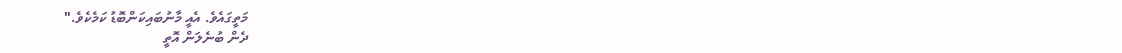މަތީގައެވެ. އެއީ މާނުބައިކަންބޮޑު ކަމެކެވެ."
ދެން ބުނެލަން އޮތީ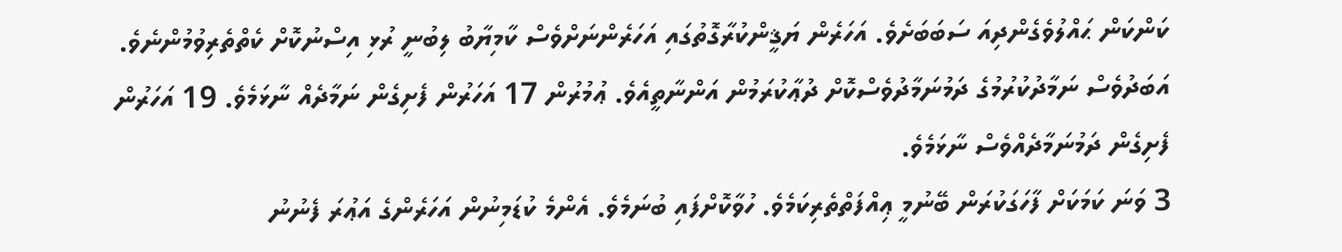ކަންކަން ޙައްލުވެގެންދިއަ ސަބަބަށެވެ. އަހަރެން ޔަޤީންކުރާގޮތުގައި އަހަރެންނަށްވެސް ކާމިޔާބު ލިބުނީ ރުޅި އިސްނުކޮށް ކެތްތެރިވުމުންނެވެ. އަބަދުވެސް ނަމާދުކުރުމުގެ ދަމުނަމާދުވެސްކޮށް ދުޢާކުރަމުން އަންނާތީއެވެ. ޢުމުރުން 17 އަހަރުން ފެށިގެން ނަމާދެއް ނާޅަމެވެ. 19 އަހަރުން ފެށިގެން ދަމުނަމާދެއްވެސް ނާޅަމެވެ.
3 ވަނަ ކަމަކަށް ފާހަގަކުރަން ބޭނުމީ ޢިއްފަތްތެރިކަމެވެ. ހުވާކޮށްފައި ބުނަމެވެ. އެންމެ ކުޑަމިނުން އަހަރެންގެ އަޢުރަ ފެނުނު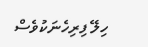ހިލޭ ފިރިހެނަކުވެސް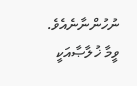ނުހުންނާނެއެވެ. ވީމާ ޚުލާޞާއަކީ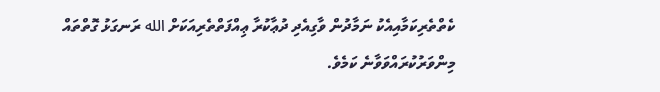ކެތްތެރިކަމާއިއެކު ނަމާދުން ވާގިއެދި ދުޢާކުރާ ޢިއްފަތްތެރިއަކަށް الله ރަނގަޅު ގޮތްތައް މިންވަރުކުރައްވަވާނެ ކަމެވެ.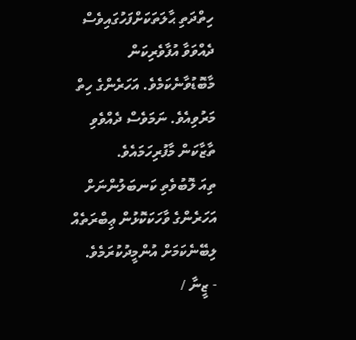ހިތްދަތި ޙާލަތަކަށްފަހުގައިވެސް ދެއްވަވާ އުފާވެރިކަން މާބޮޑުވާނެކަމެވެ. އަހަރެންގެ ހިތް މަރުވިއެވެ. ނަމަވެސް ދެއްވެވި ތާޒާކަން މާފުރިހަމައެވެ.
ތިއަ ލޮބުވެތި ކަނބަލުންނަށް އަހަރެންގެ ވާހަކަކޮޅުން ޢިބްރަތެއް ލިބޭނެކަމަށް އުންމީދުކުރަމެވެ.
- ޒީނާ /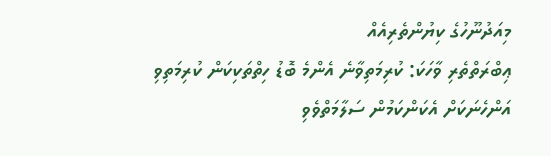މިއަދުނޫހުގެ ކިޔުންތެރިއެއް
ޢިބްރަތްތެރި ވާހަކަ: ކުރިމަތިވާނެ އެންމެ ބޮޑު ހިތްތަކިކަން ކުރިމަތިވި އަންހެނަކަށް އެކަންކަމުން ސަލާމަތްވެވި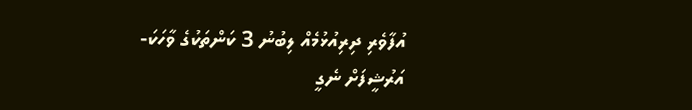އުފާވެރި ދިރިއުޅުމެއް ލިބުނު 3 ކަންތަކުގެ ވާހަކަ-
އަރުޝީފަށް ނެގީ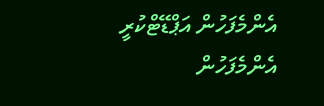އެންމެފަހުން އަޕްޑޭޓްކުރީ
އެންމެފަހުން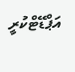އަޕްޑޭޓްކުރީ